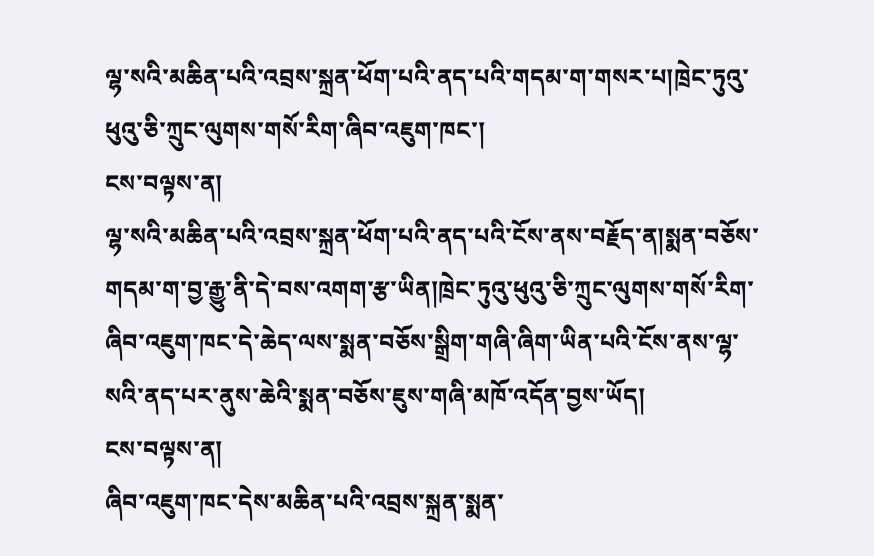ལྷ་སའི་མཆིན་པའི་འབྲས་སྐྲན་ཕོག་པའི་ནད་པའི་གདམ་ག་གསར་པ།ཁྲེང་ཏུའུ་ཕུའུ་ཅི་ཀྲུང་ལུགས་གསོ་རིག་ཞིབ་འཇུག་ཁང་།
ངས་བལྟས་ན།
ལྷ་སའི་མཆིན་པའི་འབྲས་སྐྲན་ཕོག་པའི་ནད་པའི་ངོས་ནས་བརྗོད་ན།སྨན་བཅོས་གདམ་ག་བྱ་རྒྱུ་ནི་དེ་བས་འགག་རྩ་ཡིན།ཁྲེང་ཏུའུ་ཕུའུ་ཅི་ཀྲུང་ལུགས་གསོ་རིག་ཞིབ་འཇུག་ཁང་དེ་ཆེད་ལས་སྨན་བཅོས་སྒྲིག་གཞི་ཞིག་ཡིན་པའི་ངོས་ནས་ལྷ་སའི་ནད་པར་ནུས་ཆེའི་སྨན་བཅོས་ཇུས་གཞི་མཁོ་འདོན་བྱས་ཡོད།
ངས་བལྟས་ན།
ཞིབ་འཇུག་ཁང་དེས་མཆིན་པའི་འབྲས་སྐྲན་སྨན་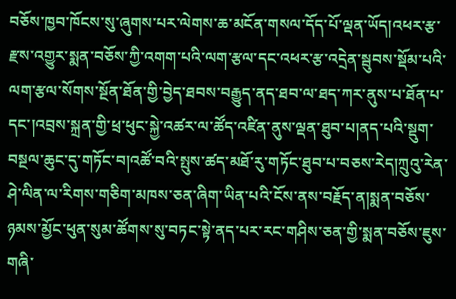བཅོས་ཁྱབ་ཁོངས་སུ་ཞུགས་པར་ལེགས་ཆ་མངོན་གསལ་དོད་པོ་ལྡན་ཡོད།འཕར་རྩ་རྫས་འགྱུར་སྨན་བཅོས་ཀྱི་འགག་པའི་ལག་རྩལ་དང་འཕར་རྩ་འདྲེན་སྦུབས་སྡོམ་པའི་ལག་རྩལ་སོགས་སྔོན་ཐོན་གྱི་བྱེད་ཐབས་བརྒྱུད་ནད་ཐབ་ལ་ཐད་ཀར་ནུས་པ་ཐོན་པ་དང་།འབྲས་སྐྲན་གྱི་ཕྲ་ཕུང་སྐྱེ་འཚར་ལ་ཚོད་འཛིན་ནུས་ལྡན་ཐུབ་པ།ནད་པའི་སྡུག་བསྔལ་ཆུང་དུ་གཏོང་བ།འཚོ་བའི་སྤུས་ཚད་མཐོ་རུ་གཏོང་ཐུབ་པ་བཅས་རེད།ཀྲུའུ་རེན་ཤེ་ལིན་ལ་རིགས་གཅིག་མཁས་ཅན་ཞིག་ཡིན་པའི་ངོས་ནས་བརྗོད་ན།སྨན་བཅོས་ཉམས་མྱོང་ཕུན་སུམ་ཚོགས་སུ་བཏང་སྟེ་ནད་པར་རང་གཤིས་ཅན་གྱི་སྨན་བཅོས་ཇུས་གཞི་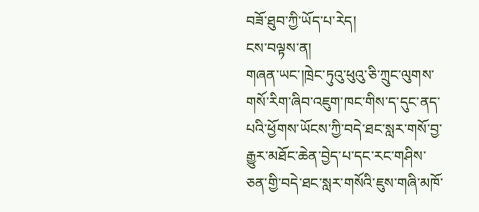བཟོ་ཐུབ་ཀྱི་ཡོད་པ་རེད།
ངས་བལྟས་ན།
གཞན་ཡང་།ཁྲེང་ཏུའུ་ཕུའུ་ཅི་ཀྲུང་ལུགས་གསོ་རིག་ཞིབ་འཇུག་ཁང་གིས་ད་དུང་ནད་པའི་ཕྱོགས་ཡོངས་ཀྱི་བདེ་ཐང་སླར་གསོ་བྱ་རྒྱུར་མཐོང་ཆེན་བྱེད་པ་དང་རང་གཤིས་ཅན་གྱི་བདེ་ཐང་སླར་གསོའི་ཇུས་གཞི་མཁོ་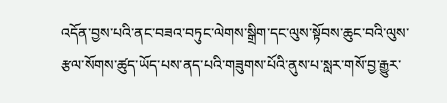འདོན་བྱས་པའི་ནང་བཟའ་བཏུང་ལེགས་སྒྲིག་དང་ལུས་སྟོབས་ཆུང་བའི་ལུས་རྩལ་སོགས་ཚུད་ཡོད་པས་ནད་པའི་གཟུགས་པོའི་ནུས་པ་སླར་གསོ་བྱ་རྒྱུར་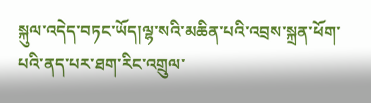སྐུལ་འདེད་བཏང་ཡོད།ལྷ་སའི་མཆིན་པའི་འབྲས་སྐྲན་ཕོག་པའི་ནད་པར་ཐག་རིང་འགྲུལ་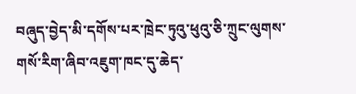བཞུད་བྱེད་མི་དགོས་པར་ཁྲེང་ཏུའུ་ཕུའུ་ཅི་ཀྲུང་ལུགས་གསོ་རིག་ཞིབ་འཇུག་ཁང་དུ་ཆེད་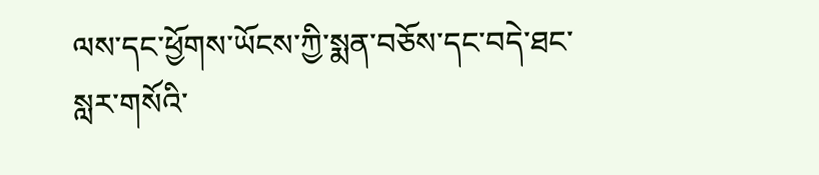ལས་དང་ཕྱོགས་ཡོངས་ཀྱི་སྨན་བཅོས་དང་བདེ་ཐང་སླར་གསོའི་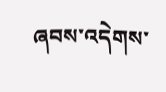ཞབས་འདེགས་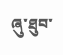ཞུ་ཐུབ་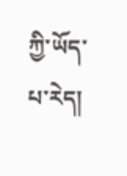ཀྱི་ཡོད་པ་རེད།